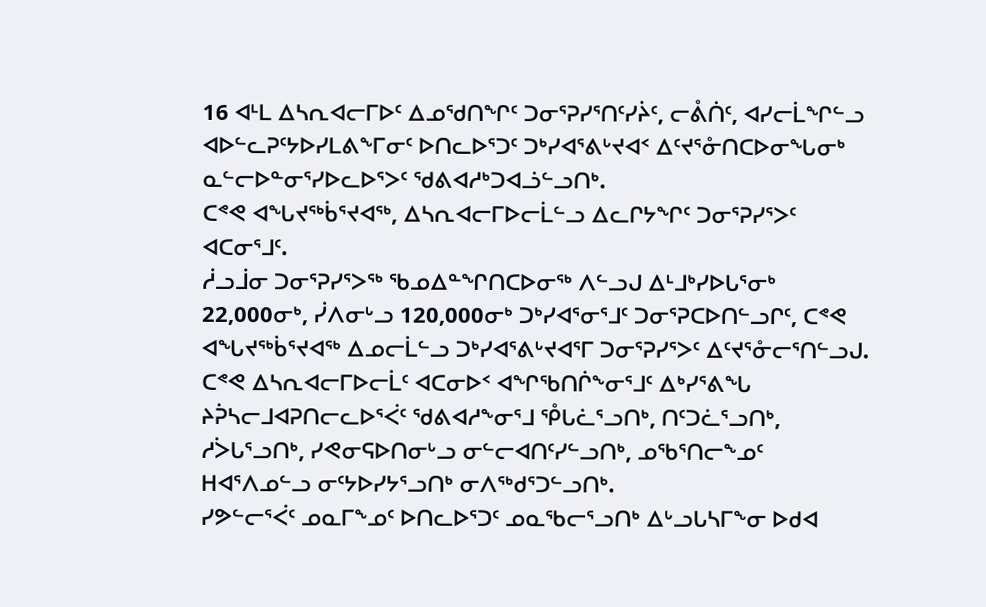16 ᐊᒻᒪ ᐃᓴᕆᐊᓕᒥᐅᑦ ᐃᓄᖁᑎᖏᑦ ᑐᓂᕐᕈᓯᕐᑎᑦᓯᔩᑦ, ᓕᕔᑏᑦ, ᐊᓯᓕᒫᖏᓪᓗ ᐊᐅᓪᓚᕈᑦᔭᐅᓯᒪᕕᖕᒥᓂᑦ ᐅᑎᓚᐅᕐᑐᑦ ᑐᒃᓯᐊᕐᕕᒡᔪᐊᑉ ᐃᑦᔪᕐᓁᑎᑕᐅᓂᖓᓂᒃ ᓇᓪᓕᐅᓐᓂᕐᓯᐅᓚᐅᕐᐳᑦ ᖁᕕᐊᓱᒃᑐᐊᓘᓪᓗᑎᒃ.
ᑕᕝᕙ ᐊᖓᔪᖅᑳᕐᔪᐊᖅ, ᐃᓴᕆᐊᓕᒥᐅᓕᒫᓪᓗ ᐃᓚᒋᔭᖏᑦ ᑐᓂᕐᕈᓯᕐᐳᑦ ᐊᑕᓂᕐᒧᑦ.
ᓲᓗᒨᓂ ᑐᓂᕐᕈᓯᕐᐳᖅ ᖃᓄᐃᓐᖏᑎᑕᐅᓂᖅ ᐱᓪᓗᒍ ᐃᒻᒧᒃᓯᐅᒐᕐᓂᒃ 22,000ᓂᒃ, ᓰᐱᓂᒡᓗ 120,000ᓂᒃ ᑐᒃᓯᐊᕐᓂᕐᒧᑦ ᑐᓂᕐᕈᑕᐅᑎᓪᓗᒋᑦ, ᑕᕝᕙ ᐊᖓᔪᖅᑳᕐᔪᐊᖅ ᐃᓄᓕᒫᓪᓗ ᑐᒃᓯᐊᕐᕕᒡᔪᐊᕐᒥ ᑐᓂᕐᕈᓯᕐᐳᑦ ᐃᑦᔪᕐᓁᓕᕐᑎᓪᓗᒍ.
ᑕᕝᕙ ᐃᓴᕆᐊᓕᒥᐅᓕᒫᑦ ᐊᑕᓂᐅᑉ ᐊᖏᖃᑎᒌᖕᓂᕐᒧᑦ ᐃᒃᓯᕐᕕᖓ ᔨᕉᓴᓕᒧᐊᕈᑎᓕᓚᐅᕐᐹᑦ ᖁᕕᐊᓱᖕᓂᕐᒧ ᕾᒐᓛᕐᓗᑎᒃ, ᑎᑦᑐᓛᕐᓗᑎᒃ, ᓱᐴᒐᕐᓗᑎᒃ, ᓯᕙᓂᕋᐅᑎᓂᒡᓗ ᓂᓪᓕᐊᑎᑦᓯᓪᓗᑎᒃ, ᓄᖃᕐᑎᓕᖕᓄᑦ ᕼᐊᕐᐱᓄᓪᓗ ᓂᑦᔭᐅᓯᔭᕐᓗᑎᒃ ᓂᐱᖅᑯᕐᑐᓪᓗᑎᒃ.
ᓯᕗᓪᓕᕐᐹᑦ ᓄᓇᒥᖕᓄᑦ ᐅᑎᓚᐅᕐᑐᑦ ᓄᓇᖃᓕᕐᓗᑎᒃ ᐃᒡᓗᒐᓴᒥᖕᓂ ᐅᑯᐊ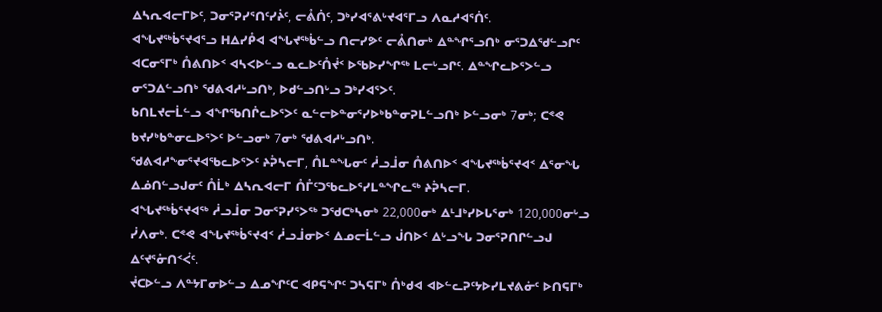ᐃᓴᕆᐊᓕᒥᐅᑦ, ᑐᓂᕐᕈᓯᕐᑎᑦᓯᔩᑦ, ᓕᕔᑏᑦ, ᑐᒃᓯᐊᕐᕕᒡᔪᐊᕐᒥᓗ ᐱᓇᓱᐊᕐᑏᑦ.
ᐊᖓᔪᖅᑳᕐᔪᐊᕐᓗ ᕼᐃᓯᑬᐊ ᐊᖓᔪᖅᑳᓪᓗ ᑎᓕᓯᕗᑦ ᓕᕔᑎᓂᒃ ᐃᓐᖏᕐᓗᑎᒃ ᓂᕐᑐᐃᖁᓪᓗᒋᑦ ᐊᑕᓂᕐᒥᒃ ᑍᕕᑎᐅᑉ ᐊᓴᐸᐅᓪᓗ ᓇᓚᐅᑦᑍᔫᑉ ᐅᖃᐅᓯᖏᖅ ᒪᓕᒡᓗᒋᑦ. ᐃᓐᖏᓚᐅᕐᐳᓪᓗ ᓂᕐᑐᐃᓪᓗᑎᒃ ᖁᕕᐊᓱᒡᓗᑎᒃ, ᐅᑯᓪᓗᑎᒡᓗ ᑐᒃᓯᐊᕐᐳᑦ.
ᑲᑎᒪᔪᓕᒫᓪᓗ ᐊᖏᖃᑎᒌᓚᐅᕐᐳᑦ ᓇᓪᓕᐅᓐᓂᕐᓯᐅᒃᑲᓐᓂᕈᒪᓪᓗᑎᒃ ᐅᓪᓗᓂᒃ 7ᓂᒃ; ᑕᕝᕙ ᑲᔪᓯᒃᑲᓐᓂᓚᐅᕐᐳᑦ ᐅᓪᓗᓂᒃ 7ᓂᒃ ᖁᕕᐊᓱᒡᓗᑎᒃ.
ᖁᕕᐊᓱᖕᓂᕐᔪᐊᖃᓚᐅᕐᐳᑦ ᔨᕉᓴᓕᒥ, ᑍᒪᓐᖓᓂᑦ ᓲᓗᒨᓂ ᑍᕕᑎᐅᑉ ᐊᖓᔪᖅᑳᕐᔪᐊᑉ ᐃᕐᓂᖓ ᐃᓅᑎᓪᓗᒍᓂᑦ ᑍᒫᒃ ᐃᓴᕆᐊᓕᒥ ᑍᒤᑦᑐᖃᓚᐅᕐᓯᒪᓐᖏᓚᖅ ᔨᕉᓴᓕᒥ.
ᐊᖓᔪᖅᑳᕐᔪᐊᖅ ᓲᓗᒨᓂ ᑐᓂᕐᕈᓯᕐᐳᖅ ᑐᖁᑕᒃᓴᓂᒃ 22,000ᓂᒃ ᐃᒻᒧᒃᓯᐅᒐᕐᓂᒃ 120,000ᓂᒡᓗ ᓰᐱᓂᒃ. ᑕᕝᕙ ᐊᖓᔪᖅᑳᕐᔪᐊᑉ ᓲᓗᒨᓂᐅᑉ ᐃᓄᓕᒫᓪᓗ ᒎᑎᐅᑉ ᐃᒡᓗᖓ ᑐᓂᕐᕈᑎᒋᓪᓗᒍ ᐃᑦᔪᕐᓁᑎᑉᐹᑦ.
ᔫᑕᐅᓪᓗ ᐱᓐᔭᒥᓂᐅᓪᓗ ᐃᓄᖏᑦᑕ ᐊᑭᕋᖏᑦ ᑐᓴᕋᒥᒃ ᑍᒃᑯᐊ ᐊᐅᓪᓚᕈᑦᔭᐅᓯᒪᔪᕕᓃᑦ ᐅᑎᕋᒥᒃ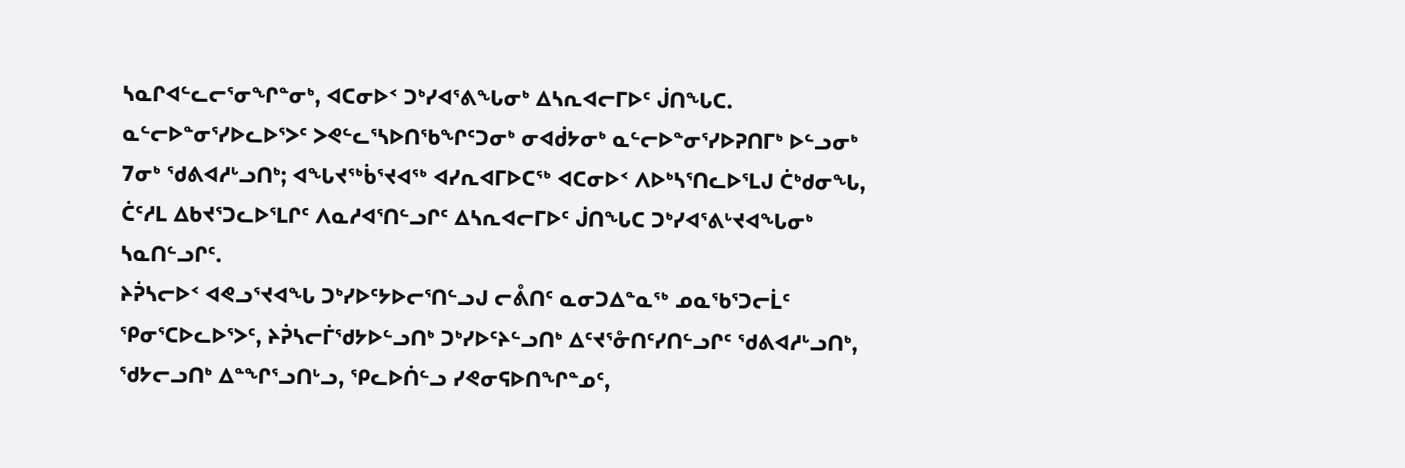ᓴᓇᒋᐊᓪᓚᓕᕐᓂᖏᓐᓂᒃ, ᐊᑕᓂᐅᑉ ᑐᒃᓯᐊᕐᕕᖓᓂᒃ ᐃᓴᕆᐊᓕᒥᐅᑦ ᒎᑎᖓᑕ.
ᓇᓪᓕᐅᓐᓂᕐᓯᐅᓚᐅᕐᐳᑦ ᐳᕙᓪᓚᕐᓴᐅᑎᖃᖏᑦᑐᓂᒃ ᓂᐊᑰᔭᓂᒃ ᓇᓪᓕᐅᓐᓂᕐᓯᐅᕈᑎᒥᒃ ᐅᓪᓗᓂᒃ 7ᓂᒃ ᖁᕕᐊᓱᒡᓗᑎᒃ; ᐊᖓᔪᖅᑳᕐᔪᐊᖅ ᐊᓯᕆᐊᒥᐅᑕᖅ ᐊᑕᓂᐅᑉ ᐱᐅᒃᓴᕐᑎᓚᐅᕐᒪᒍ ᑖᒃᑯᓂᖓ, ᑖᑦᓱᒪ ᐃᑲᔪᕐᑐᓚᐅᕐᒪᒋᑦ ᐱᓇᓱᐊᕐᑎᓪᓗᒋᑦ ᐃᓴᕆᐊᓕᒥᐅᑦ ᒎᑎᖓᑕ ᑐᒃᓯᐊᕐᕕᒡᔪᐊᖓᓂᒃ ᓴᓇᑎᓪᓗᒋᑦ.
ᔨᕉᓴᓕᐅᑉ ᐊᕙᓗᕐᔪᐊᖓ ᑐᒃᓯᐅᑦᔭᐅᓕᕐᑎᓪᓗᒍ ᓕᕔᑎᑦ ᓇᓂᑐᐃᓐᓇᖅ ᓄᓇᖃᕐᑐᓕᒫᑦ ᕿᓂᕐᑕᐅᓚᐅᕐᐳᑦ, ᔨᕉᓴᓕᒦᖁᔭᐅᓪᓗᑎᒃ ᑐᒃᓯᐅᑦᔨᓪᓗᑎᒃ ᐃᑦᔪᕐᓁᑎᑦᓯᑎᓪᓗᒋᑦ ᖁᕕᐊᓱᒡᓗᑎᒃ, ᖁᔭᓕᓗᑎᒃ ᐃᓐᖏᕐᓗᑎᒡᓗ, ᕿᓚᐅᑏᓪᓗ ᓯᕙᓂᕋᐅᑎᖏᓐᓄᑦ,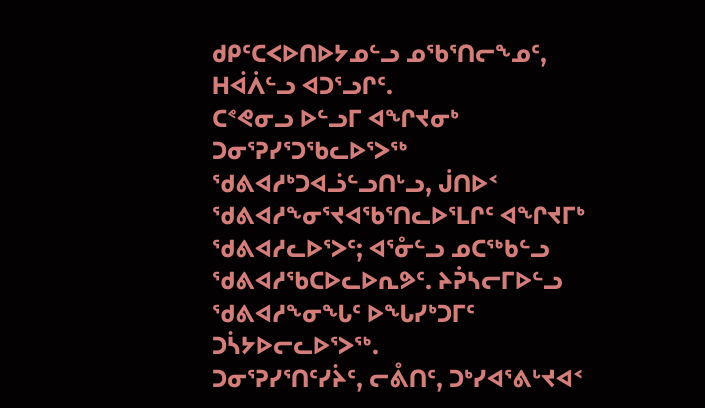ᑯᑭᑦᑕᐸᐅᑎᐅᔭᓄᓪᓗ ᓄᖃᕐᑎᓕᖕᓄᑦ, ᕼᐋᐲᓪᓗ ᐊᑐᕐᓗᒋᑦ.
ᑕᕝᕙᓂᓗ ᐅᓪᓗᒥ ᐊᖏᔪᓂᒃ ᑐᓂᕐᕈᓯᕐᑐᖃᓚᐅᕐᐳᖅ ᖁᕕᐊᓱᒃᑐᐊᓘᓪᓗᑎᒡᓗ, ᒎᑎᐅᑉ ᖁᕕᐊᓱᖕᓂᕐᔪᐊᖃᕐᑎᓚᐅᕐᒪᒋᑦ ᐊᖏᔪᒥᒃ ᖁᕕᐊᓱᓚᐅᕐᐳᑦ; ᐊᕐᓁᓪᓗ ᓄᑕᖅᑲᓪᓗ ᖁᕕᐊᓱᖃᑕᐅᓚᐅᕆᕗᑦ. ᔨᕉᓴᓕᒥᐅᓪᓗ ᖁᕕᐊᓱᖕᓂᖓᑦ ᐅᖓᓯᒃᑐᒥᑦ ᑐᓵᔭᐅᓕᓚᐅᕐᐳᖅ.
ᑐᓂᕐᕈᓯᕐᑎᑦᓯᔩᑦ, ᓕᕔᑎᑦ, ᑐᒃᓯᐊᕐᕕᒡᔪᐊᑉ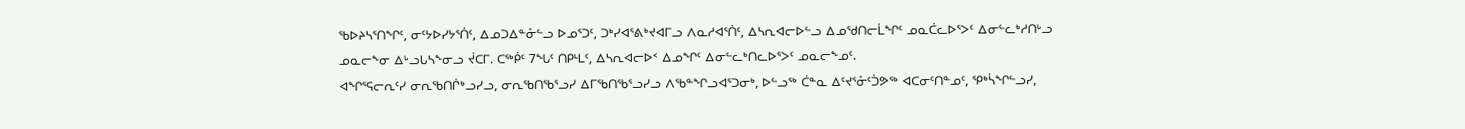ᖃᐅᔨᓴᕐᑎᖏᑦ, ᓂᑦᔭᐅᓯᔭᕐᑏᑦ, ᐃᓄᑐᐃᓐᓁᓪᓗ ᐅᓄᕐᑐᑦ, ᑐᒃᓯᐊᕐᕕᒃᔪᐊᒥᓗ ᐱᓇᓱᐊᕐᑏᑦ, ᐃᓴᕆᐊᓕᐅᓪᓗ ᐃᓄᖁᑎᓕᒫᖏᑦ ᓄᓇᑖᓚᐅᕐᐳᑦ ᐃᓂᓪᓚᒃᓱᑎᒡᓗ ᓄᓇᓕᖕᓂ ᐃᒡᓗᒐᓴᖕᓂᓗ ᔫᑕᒥ. ᑕᖅᑮᑦ 7ᖓᑦ ᑎᑭᒻᒪᑦ, ᐃᓴᕆᐊᓕᐅᑉ ᐃᓄᖏᑦ ᐃᓂᓪᓚᒃᑎᓚᐅᕐᐳᑦ ᓄᓇᓕᖕᓄᑦ.
ᐊᖏᕐᕋᓕᕆᑦᓯ ᓂᕆᖃᑎᒌᒃᓗᓯᓗ, ᓂᕆᖃᑎᖃᕐᓗᓯ ᐃᒥᖃᑎᖃᕐᓗᓯᓗ ᐱᖃᓐᖏᓗᐊᕐᑐᓂᒃ, ᐅᓪᓗᖅ ᑖᓐᓇ ᐃᑦᔪᕐᓁᑦᑑᕗᖅ ᐊᑕᓂᑦᑎᓐᓄᑦ, ᕿᒃᓵᖏᓪᓗᓯ,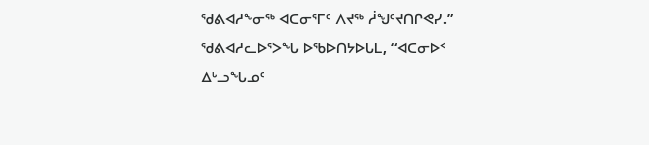ᖁᕕᐊᓱᖕᓂᖅ ᐊᑕᓂᕐᒥᑦ ᐱᔪᖅ ᓲᖑᑦᔪᑎᒋᕙᓯ.”
ᖁᕕᐊᓱᓚᐅᕐᐳᖓ ᐅᖃᐅᑎᔭᐅᒐᒪ, “ᐊᑕᓂᐅᑉ ᐃᒡᓗᖓᓄᑦ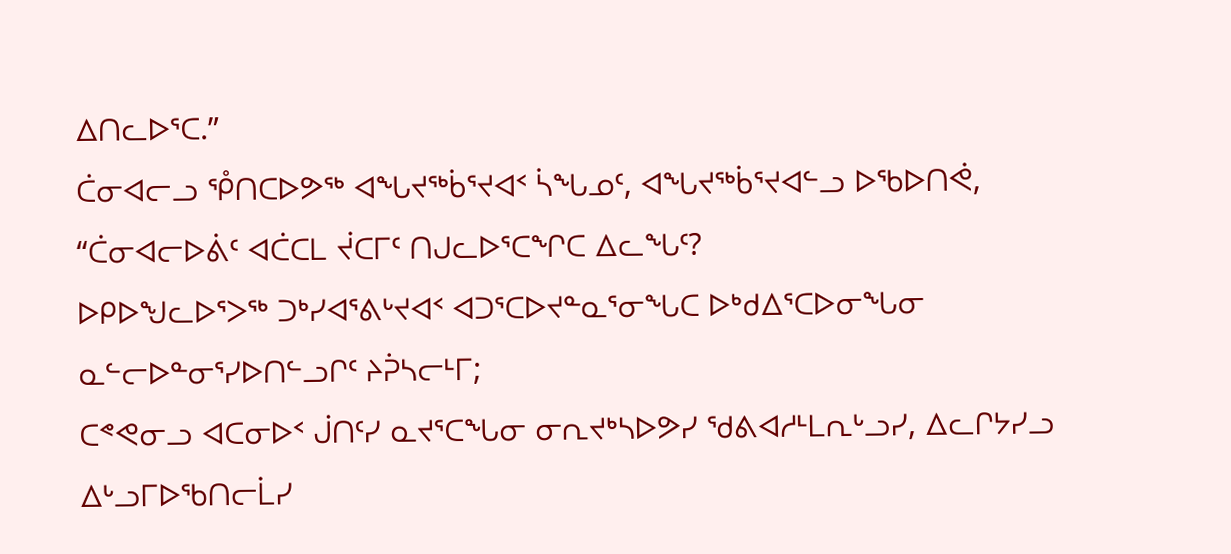ᐃᑎᓚᐅᕐᑕ.”
ᑖᓂᐊᓕᓗ ᕾᑎᑕᐅᕗᖅ ᐊᖓᔪᖅᑳᕐᔪᐊᑉ ᓵᖓᓄᑦ, ᐊᖓᔪᖅᑳᕐᔪᐊᓪᓗ ᐅᖃᐅᑎᕚ, “ᑖᓂᐊᓕᐅᕖᑦ ᐊᑖᑕᒪ ᔫᑕᒥᑦ ᑎᒍᓚᐅᕐᑕᖏᑕ ᐃᓚᖓᑦ?
ᐅᑭᐅᖑᓚᐅᕐᐳᖅ ᑐᒃᓯᐊᕐᕕᒡᔪᐊᑉ ᐊᑐᕐᑕᐅᔪᓐᓇᕐᓂᖓᑕ ᐅᒃᑯᐃᕐᑕᐅᓂᖓᓂ ᓇᓪᓕᐅᓐᓂᕐᓯᐅᑎᓪᓗᒋᑦ ᔨᕉᓴᓕᒻᒥ;
ᑕᕝᕙᓂᓗ ᐊᑕᓂᐅᑉ ᒎᑎᑦᓯ ᓇᔪᕐᑕᖓᓂ ᓂᕆᔪᒃᓴᐅᕗᓯ ᖁᕕᐊᓱᒻᒪᕆᒡᓗᓯ, ᐃᓚᒋᔭᓯᓗ ᐃᒡᓗᒥᐅᖃᑎᓕᒫᓯ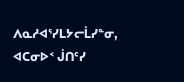ᐱᓇᓱᐊᕐᓯᒪᔭᓕᒫᓯᓐᓂ, ᐊᑕᓂᐅᑉ ᒎᑎᑦᓯ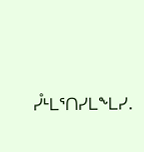ᓮᒻᒪᕐᑎᓯᒪᖕᒪᓯ.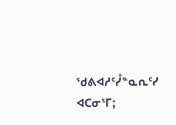ᖁᕕᐊᓱᑦᓮᓐᓇᕆᑦᓯ ᐊᑕᓂᕐᒥ;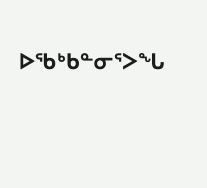ᐅᖃᒃᑲᓐᓂᕐᐳᖓ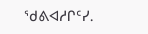ᖁᕕᐊᓱᒋᑦᓯ.